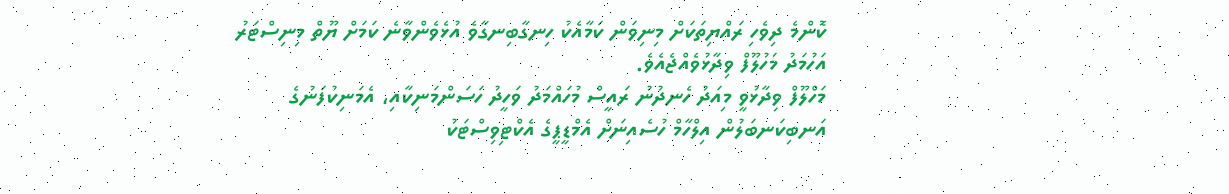ކޮންމެ ދިވެހި ރައްޔިތަކަށް މިނިވަން ކަމާއެކު ހިނގާބިނގާވެ އުޅެވެންވާނެ ކަމަށް ޔޫތް މިނިސްޓަރު އަހުމަދު މަހުލޫފް ވިދާޅުވެއްޖެއެވެ.
މަހްލޫފް ވިދާޅުވީ މިއަދު ހެނދުނު ރައީސް މުހައްމަދު ވަހީދު ހަސަންމަނިކާއި، އެމަނިކުފަނުގެ އަނބިކަނބަލުން އިލްހާމް ހުސެއިނަށް އެމްޑީޕީގެ އެކްޓިވިސްޓަކު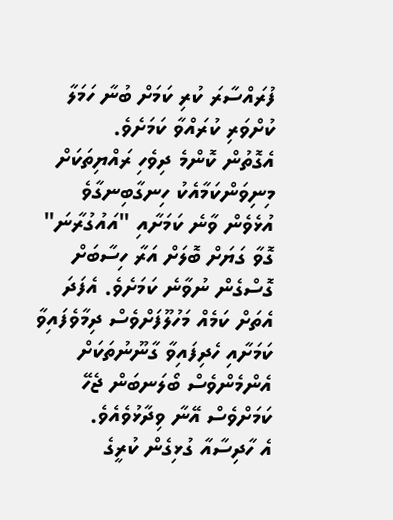ފުރައްސާރަ ކުރި ކަމަށް ބުނާ ހަމަލާ ކުށްވަރި ކުރައްވާ ކަމަށެވެ.
އެގޮތުން ކޮންމެ ދިވެހި ރައްޔިތަކަށް މިނިވަންކަމާއެކު ހިނގާބިނގާވެ އުޅެވެން ވާނެ ކަމަށާއި "އައުގުރާނަ" ގޮވާ ގަޔަށް ބޮލަށް އަރާ ހިސާބަށް ގޮސްގެން ނުވާނެ ކަމަށެވެ. އެފަދަ އެތަށް ކަމެއް މަހުލޫފަށްވެސް ދިމާވެފައިވާ ކަމަށާއި ހެދިފައިވާ ގާނޫނުތަކަށް އެންމެންވެސް ބޯލަނބަން ޖެހޭ ކަމަށްވެސް އޭނާ ވިދާޅުވެއެވެ.
އެ ހާދިސާއާ ގުޅިގެން ކުރީގެ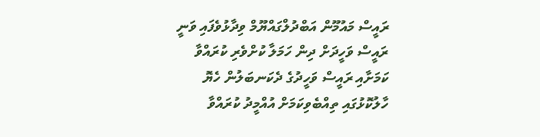ރައީސް މައުމޫން އަބްދުލްގައްޔޫމް ވިދާޅުވެފައި ވަނީ ރައީސް ވަހީދަށް ދިން ހަމަލާ ކުށްވެރި ކުރައްވާ ކަމަށާއި ރައީސް ވަހީދުގެ ދެކަނބަލުން ހެޔޮ ހާލުކޮޅުގައި ތިއްބެވިކަމަށް އުއްމީދު ކުރައްވާ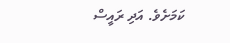ކަމަށެވެ. އަދި ރައީސް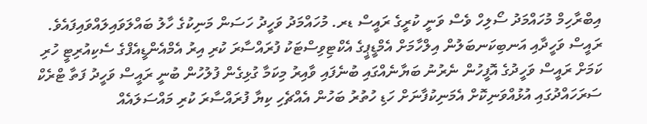އިބްރާހިމް މުހައްމަދު ސޯލިހް ވެސް ވަނީ ކުރީގެ ރައީސް ޑރ. މުހައްމަދު ވަހީދު ހަސަން މަނިކުގެ ހާލު ބައްލަވައިލައްވައިފައެވެ.
ރައީސް ވަހީދާއި އަނބިކަނބަލުން އިލްހާމަށް އެމްޑީޕީގެ އެކްޓިވިސްޓަކު ފުރައްސާރަ ކުރި އިރު އެމްއެންޑީއެފްގެ ސެކިއުރިޓީ ހުރި ކަމަށް ރައީސް ވަހީދުގެ އޮފީހުން ނެރުނު ބަޔާނެއްގައި ބުނެފައި ވާއިރު މިކަމާ ގުޅިގެން ފުލުހުން ބުނީ ރައީސް ވަހީދު ފަތާ ޓްރެކް ސަރަހައްދުގައި އުޅުއްވަނިކޮށް އެމަނިކުފާނަށް ހަޑި ހުތުރު ބަހުން އެއްޗެހި ކިޔާ ފުރައްސާރަ ކުރި މައްސަލައެއް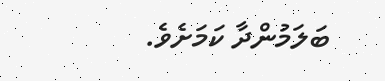ބަލަމުންދާ ކަމަށެވެ.